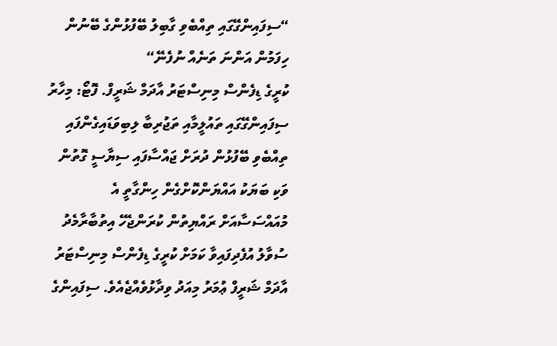“ސިފައިންގޭގައި ތިއްބެވި ގާބިލު ބޭފުޅުންގެ ބޭނުން ހިފަމުން އަންނަ ތަނެއް ނުފެނޭ“
ކުރީގެ ޑިފެންސް މިނިސްޓަރު އާދަމް ޝަރީފް. ފޮޓޯ: މިހާރު
ސިފައިންގޭގައި ތައުލީމާއި ތަޖުރިބާ ލިބިވަޑައިގެންފައި ތިއްބެވި ބޭފުޅުން ދުރަށް ޖައްސާފައި ސިޔާސީ ގޮތުން ވަކި ބަޔަކު އައްޔަންކޮށްގެން ހިންގާތީ އެ މުއައްސަސާއަށް ރައްޔިތުން ކުރަންޖެހޭ އިތުބާރާމެދު ސުވާލު އުފެދިފައިވާ ކަމަށް ކުރީގެ ޑިފެންސް މިނިސްޓަރު އާދަމް ޝަރީފް ޢުމަރު މިއަދު ވިދާޅުވެއްޖެއެވެ. ސިފައިންގެ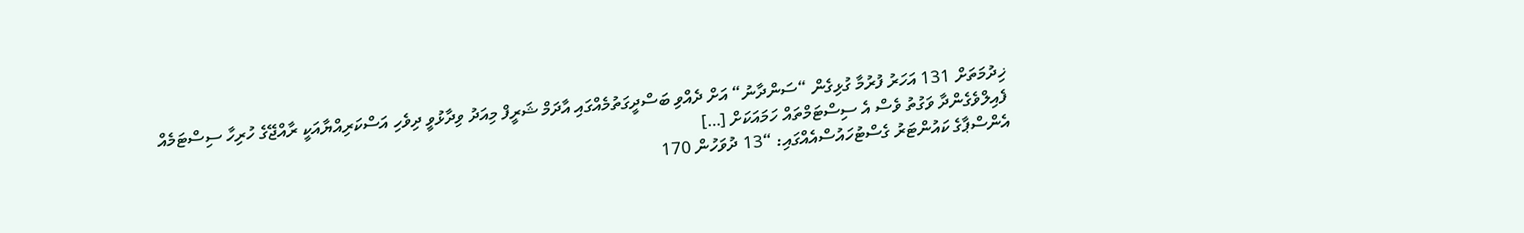ޚިދުމަތަށް 131 އަހަރު ފުރުމާ ގުޅިގެން “ސަންދާނު“ އަށް ދެއްވި ބަސްދީގަތުމެއްގައި އާދަމް ޝަރީފް މިއަދު ވިދާޅުވީ ދިވެހި އަސްކަރިއްޔާއަކީ ރާއްޖޭގެ ހުރިހާ ސިސްޓަމެއް ފެއިލްވެގެންދާ ވަގުތު ވެސް އެ ސިސްޓަމްތައް ހަމައަކަށް […]
އެންސްޕާގެ ކައުންޓަރު ގެސްޓުހައުސްއެއްގައި: “13 ދުވަހުން 170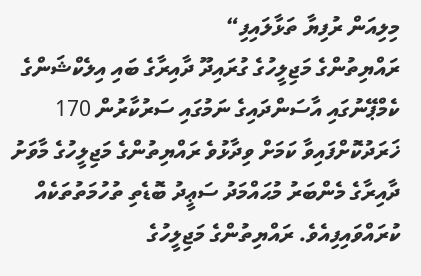މިލިއަން ރުފިޔާ ތަޅާލައިފި“
ރައްޔިތުންގެ މަޖިލީހުގެ ގުރައިދޫ ދާއިރާގެ ބައި އިލެކްޝަންގެ ކެމްޕޭނުގައި އާސަންދައިގެ ނަމުގައި ސަރުކާރުން 170 ޚަރަދުކޮށްފައިވާ ކަމަށް ވިދާޅުވެ ރައްޔިތުންގެ މަޖިލީހުގެ މާވަށު ދާއިރާގެ މެންބަރު މުޙައްމަދު ސަޢީދު ބޮޑެތި ތުހުމަތުތަކެއް ކުރައްވައިފިއެވެ. ރައްޔިތުންގެ މަޖިލީހުގެ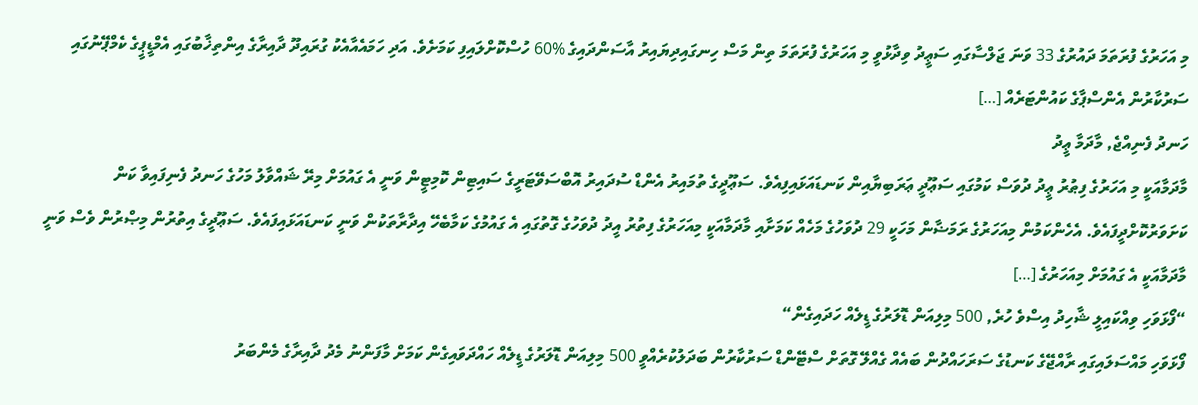މި އަހަރުގެ ފުރަތަމަ ދައުރުގެ 33 ވަނަ ޖަލްސާގައި ސަޢީދު ވިދާޅުވީ މި އަހަރުގެ ފުރަތަމަ ތިން މަސް ހިނގައިދިޔައިރު އާސަންދައިގެ %60 ހުސްކޮށްލައިފި ކަމަށެވެ. އަދި ހަމައެއާއެކު ގުރައިދޫ ދާއިރާގެ އިންތިޚާބުގައި އެމްޑީޕީގެ ކެމްޕޭނުގައި ސަރުކާރުން އެންސްޕާގެ ކައުންޓަރެއް […]
ހަނދު ފެނިއްޖެ, މާދަމާ ޢީދު
މާދަމާއަކީ މި އަހަރުގެ ފިޠުރު ޢީދު ދުވަސް ކަމުގައި ސަޢޫދީ ޢަރަބިޔާއިން ކަނޑައަޅައިފިއެވެ. ސަޢޫދީގެ ތުމައިރު އެންޑް ސުދައިރު އޮބްސަވޭޓަރީގެ ސައިޓިން ކޮމިޓީން ވަނީ އެ ގައުމަށް މިރޭ ޝައްވާލު މަހުގެ ހަނދު ފެނިފައިވާ ކަން ކަށަވަރުކޮށްދީފައެވެ. އެހެންކަމުން މިއަހަރުގެ ރަމަޟާން މަހަކީ 29 ދުވަހުގެ މަހެއް ކަމަށާއި މާދަމާއަކީ މިއަހަރުގެ ފިތުރު އީދު ދުވަހުގެ ގޮތުގައި އެ ގައުމުގެ ކަމާބެހޭ އިދާރާތަކުން ވަނީ ކަނޑައަޅައިފައެވެ. ސަޢޫދީގެ އިތުރުން މިޞްރުން ވެސް ވަނީ މާދަމާއަކީ އެ ގައުމަށް މިއަހަރުގެ […]
“ފޯޅަވަހި ވިއްކައިލީ ޝާހިދު އިސްވެ ހުރެ, 500 މިލިއަން ޑޮލަރުގެ ޑީލެއް ހަދައިގެން“
ފޯޅަވަހި މައްސަލައިގައި ރާއްޖޭގެ ކަނޑުގެ ސަރަހައްދުން ބައެއް ގެއްލޭ ގޮތަށް ސްޓޭންޑް ސަރުކާރުން ބަދަލުކުރެއްވީ 500 މިލިއަން ޑޮލަރުގެ ޑީލެއް ހައްދަވައިގެން ކަމަށް މާފަންނު މެދު ދާއިރާގެ މެންބަރު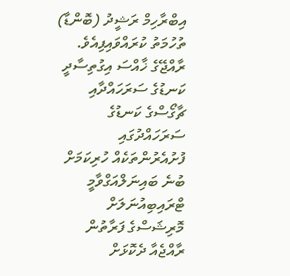އިބްރާހިމް ރަޝީދު (ބޮންޑާ) ތުހުމަތު ކުރައްވައިފިއެވެ. ރާއްޖޭގެ ޚާއްސަ އިގުތިސާދީ ކަނޑުގެ ސަރަހައްދާއި ޗާގޯސްގެ ކަނޑުގެ ސަރަހައްދުގައި ފުށުއެރުންތަކެއް ހުރިކަމަށް ބުނެ ބައިނަލްއަގްވާމީ ޓްރައިބިއުނަލަށް މޮރިޝަސްގެ ފަރާތުން ރާއްޖެއާ ދެކޮޅަށް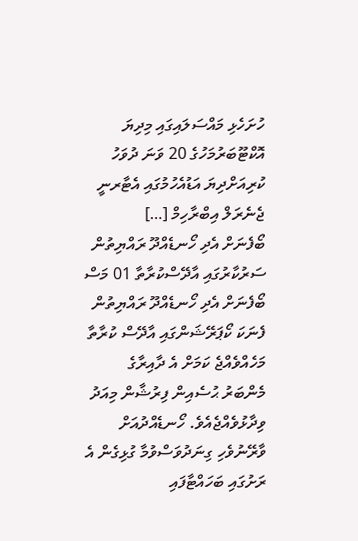ހުށަހެޅި މައްސަލައިގައި މިދިޔަ އޮކްޓޫބަރުމަހުގެ 20 ވަނަ ދުވަހު ކުރިއަށްދިޔަ އަޑުއެހުމުގައި އެޓާރނީ ޖެނެރަލް އިބްރާހިމް […]
ބޯފެނަށް އެދި ހޯނޑެއްދޫ ރައްޔިތުން ސަރުކާރުގައި އާދޭސްކުރާތާ 01 މަސް
ބޯފެނަށް އެދި ހޯނޑެއްދޫ ރައްޔިތުން ފެނަކަ ކޯޕަރޭޝަންގައި އާދޭސް ކުރާތާ މަހެއްވެއްޖެ ކަމަށް އެ ދާއިރާގެ މެންބަރު ޙުސެއިން ފިރުޝާން މިއަދު ވިދާޅުވެއްޖެއެވެ. ހޯނޑެއްދުއަށް ވާރޭނުވެހި ގިނަދުވަސްވުމާ ގުޅިގެން އެ ރަށުގައި ބަހައްޓާފައި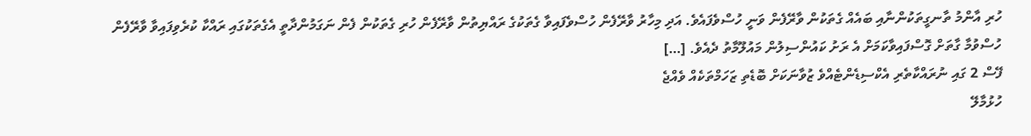ހުރި އާންމު ތާނގީތަކުންނާއި ބައެއް ގެތަކުން ވާރޭފެން ވަނީ ހުސްވެފައެވެ. އަދި މިހާރު ވާރޭފެން ހުސްވެފައިވާ ގެތަކުގެ ރައްޔިތުން ވާރޭފެން ހުރި ގެތަކުން ފެން ނަގަމުންދާތީ އެގެތަކުގައި ރައްކާ ކުރެވިފައިވާ ވާރޭފެން ހުސްވުމާ ގާތަށް ގޮސްފައިވާކަމަށް އެ ރަށު ކައުންސިލުން މައުލޫމާތު ދެއެވެ. […]
ފޭސް 2 ގައި ނުރައްކާތެރި އެކްސިޑެންޓެއްވެ ޒުވާނަކަށް ބޮޑެތި ޒަހަމްތަކެއް ވެއްޖެ
ހުޅުމާލޭ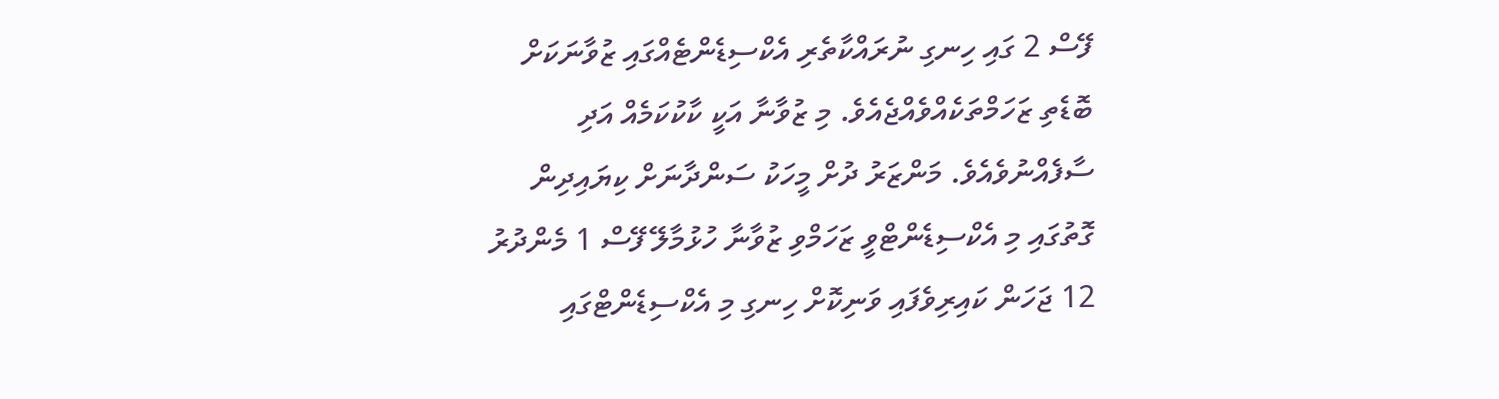ފޭސް 2 ގައި ހިނގި ނުރައްކާތެރި އެކްސިޑެންޓެއްގައި ޒުވާނަކަށް ބޮޑެތި ޒަހަމްތަކެއްވެއްޖެއެވެ. މި ޒުވާނާ އަކީ ކާކުކަމެއް އަދި ސާފެއްނުވެއެވެ. މަންޒަރު ދުށް މީހަކު ސަންދާނަށް ކިޔައިދިން ގޮތުގައި މި އެކްސިޑެންޓްވީ ޒަހަމްވި ޒުވާނާ ހުޅުމާލޭ ފޭސް 1 މެންދުރު 12 ޖަހަން ކައިރިވެފައި ވަނިކޮށް ހިނގި މި އެކްސިޑެންޓްގައި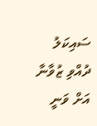ސައިކަލު ދުއްވި ޒުވާނާ އަށް ވަނީ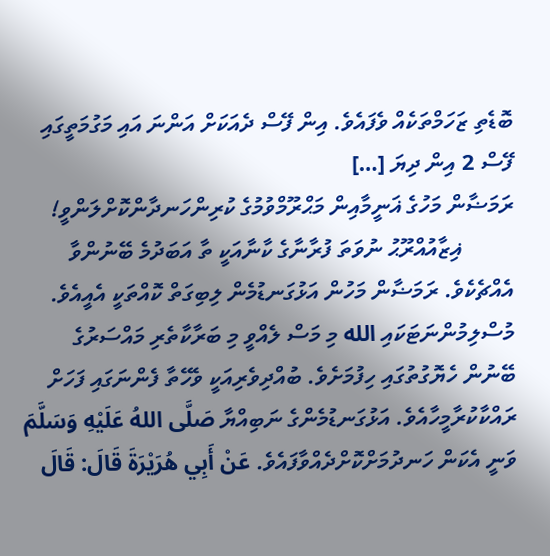ބޮޑެތި ޒަހަމްތަކެއް ވެފައެވެ. އިން ފޭސް ދެއަކަށް އަންނަ އައި މަގުމަތީގައި ފޭސް 2 އިން ދިޔަ […]
ރަމަޟާން މަހުގެ ޣަނީމާއިން މަޙްރޫމްވުމުގެ ކުރިންހަނދާންކޮށްލަންވީ!
         ޣިޒާއުއްރޫޙު ނުވަތަ ފުރާނާގެ ކާނާއަކީ ތާ އަބަދުމެ ބޭނުންވާ އެއްޗެކެވެ. ރަމަޟާން މަހުން އަޅުގަނޑުމެން ލިބިގަތް ކޮއްތަކީ އެއީއެވެ.  މުސްލިމުންނަޓަކައި الله މި މަސް ލެއްވީ މި ބަރާކާތެރި މައްސަރުގެ ބޭނުން ހެޔޮގުތުގައި ހިފުމަށެވެ. ބުއްދިވެރިއަކީ ވެހޭތާ ފެންނަގައި ފަހަށް ރައްކާކުރާމީހާއެވެ. އަޅުގަނޑުމެންގެ ނަބިއްޔާ صَلَّى اللهُ عَلَيْهِ وَسَلَّمَ ވަނީ އެކަން ހަނދުމަށްކޮށްދެއްވާފައެވެ. عَنْ أَبِي هُرَيْرَةَ قَالَ: قَالَ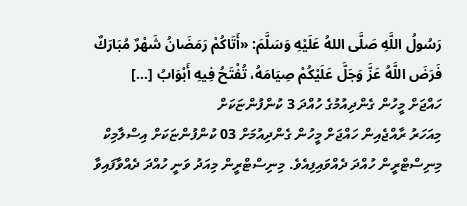رَسُولُ اللَّهِ صَلَّى اللهُ عَلَيْهِ وَسَلَّمَ: «أَتَاكُمْ رَمَضَانُ شَهْرٌ مُبَارَكٌ فَرَضَ اللَّهُ عَزَّ وَجَلَّ عَلَيْكُمْ صِيَامَهُ، تُفْتَحُ فِيهِ أَبْوَابُ […]
ހައްޖަށް މީހުން ގެންދިއުމުގެ ހުއްދަ 3 ކުންފުންޏަކަށް
މިއަހަރު ރާއްޖެއިން ހައްޖަށް މީހުން ގެންދިއުމަށް 03 ކުންފުންޏަކަށް އިސްލާމިކް މިނިސްޓްރީން ހުއްދަ ދެއްވައިފިއެވެ. މިނިސްޓްރީން މިއަދު ވަނީ ހުއްދަ ދެއްވާފައިވާ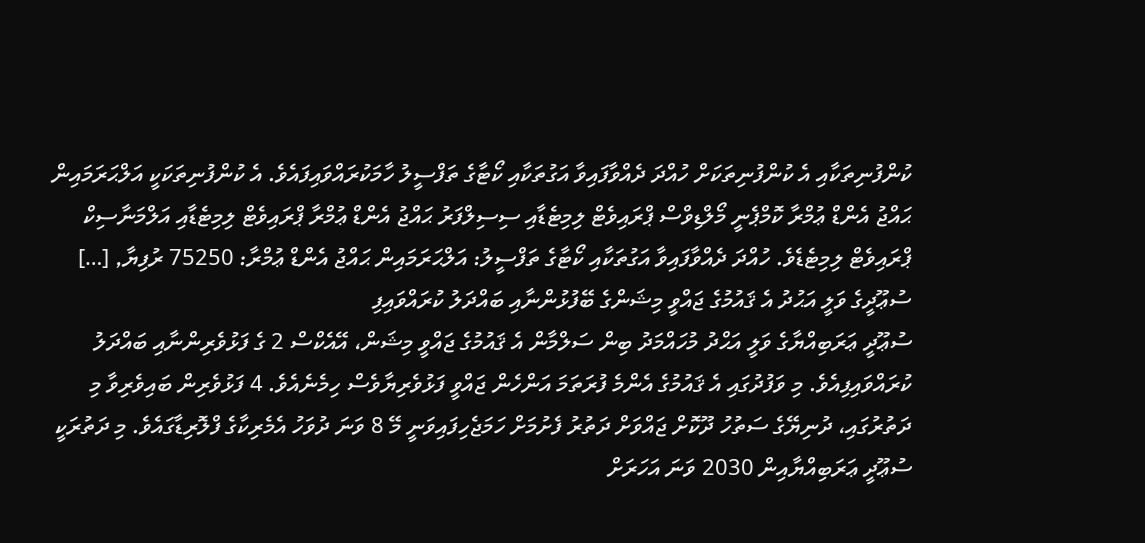ކުންފުނިތަކާއި އެ ކުންފުނިތަކަށް ހުއްދަ ދެއްވާފައިވާ އަގުތަކާއި ކޯޓާގެ ތަފްސީލު ހާމަކުރައްވައިފައެވެ. އެ ކުންފުނިތަކަކީ އަލްޙަރަމައިން ޙައްޖު އެންޑް ޢުމްރާ ކޮމްޕެނީ މޯލްޑިވްސް ޕްރައިވެޓް ލިމިޓެޑާއި ސިސިލްފަރު ޙައްޖު އެންޑް ޢުމްރާ ޕްރައިވެޓް ލިމިޓެޑާއި އަލްމަނާސިކް ޕްރައިވެޓް ލިމިޓެޑެވެ. ހުއްދަ ދެއްވާފައިވާ އަގުތަކާއި ކޯޓާގެ ތަފްސީލު: އަލްޙަރަމައިން ޙައްޖު އެންޑް ޢުމްރާ: 75250 ރުފިޔާ, […]
ސުޢޫދީގެ ވަލީ އަޙުދު އެ ޤައުމުގެ ޖައްވީ މިޝަންގެ ބޭފުޅުންނާއި ބައްދަލު ކުރައްވައިފި
ސުޢޫދީ ޢަރަބިއްޔާގެ ވަލީ އަޙްދު މުހައްމަދު ބިން ސަލްމާން އެ ޤައުމުގެ ޖައްވީ މިޝަން، އޭއެކްސް 2 ގެ ފަޅުވެރިންނާއި ބައްދަލު ކުރައްވައިފިއެވެ. މި ވަފުދުގައި އެ ޤައުމުގެ އެންމެ ފުރަތަމަ އަންހެން ޖައްވީ ފަޅުވެރިޔާވެސް ހިމެނެއެވެ. 4 ފަޅުވެރިން ބައިވެރިވާ މި ދަތުރުގައި، ދުނިޔޭގެ ސަތުހު ދޫކޮށް ޖައްވަށް ދަތުރު ފެށުމަށް ހަމަޖެހިފައިވަނީ މޭ 8 ވަނަ ދުވަހު އެމެރިކާގެ ފްލޮރިޑާގައެވެ. މި ދަތުރަކީ ސުޢޫދީ ޢަރަބިއްޔާއިން 2030 ވަނަ އަހަރަށް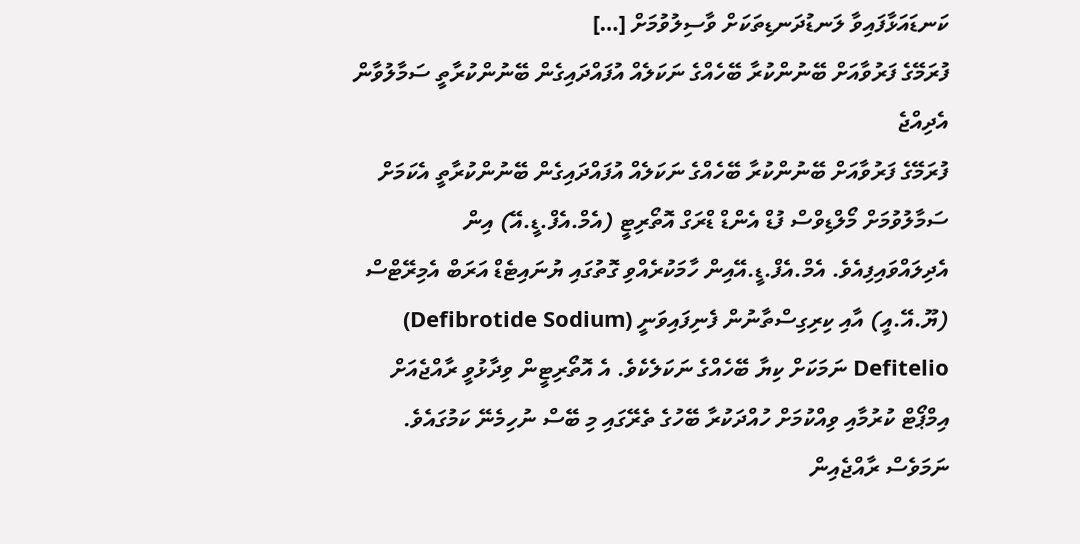ކަނޑައަޅާފައިވާ ލަނޑުދަނޑިތަކަށް ވާސިލުވުމަށް […]
ފުރަމޭގެ ފަރުވާއަށް ބޭނުންކުރާ ބޭހެއްގެ ނަކަލެއް އުފައްދައިގެން ބޭނުންކުރާތީ ސަމާލުވާން އެދިއްޖެ
ފުރަމޭގެ ފަރުވާއަށް ބޭނުންކުރާ ބޭހެއްގެ ނަކަލެއް އުފައްދައިގެން ބޭނުންކުރާތީ އެކަމަށް ސަމާލުވުމަށް މޯލްޑިވްސް ފުޑް އެންޑް ޑްރަގް އޮތޯރިޓީ (އެމް.އެފް.ޑީ.އޭ) އިން އެދިލައްވައިފިއެވެ. އެމް.އެފް.ޑީ.އޭއިން ހާމަކުރެއްވި ގޮތުގައި ޔުނައިޓެޑް އަރަބް އެމިރޭޓްސް (ޔޫ.އޭ.އީ) އާއި ކިރިގިސްތާނުން ފެނިފައިވަނީ (Defibrotide Sodium) Defitelio ނަމަކަށް ކިޔާ ބޭހެއްގެ ނަކަލެކެވެ. އެ އޮތޯރިޓީން ވިދާޅުވީ ރާއްޖެއަށް އިމްޕޯޓް ކުރުމާއި ވިއްކުމަށް ހުއްދަކުރާ ބޭހުގެ ތެރޭގައި މި ބޭސް ނުހިމެނޭ ކަމުގައެވެ. ނަމަވެސް ރާއްޖެއިން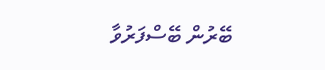ބޭރުން ބޭސްފަރުވާ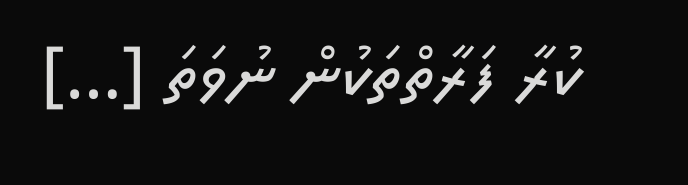ކުރާ ފަރާތްތަކުން ނުވަތަ […]